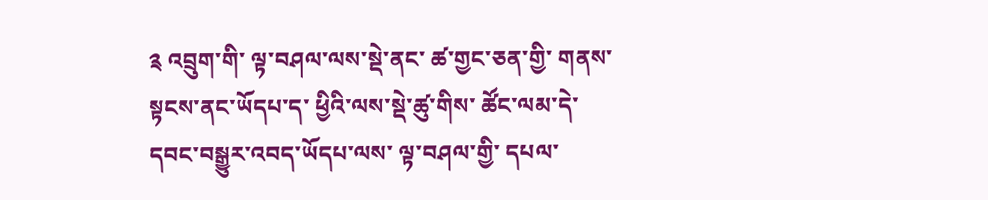༉ འབྲུག་གི་ ལྟ་བཤལ་ལས་སྡེ་ནང་ ཚ་གྱང་ཅན་གྱི་ གནས་སྟངས་ནང་ཡོདཔ་ད་ ཕྱིའི་ལས་སྡེ་ཚུ་གིས་ ཚོང་ལམ་དེ་ དབང་བསྒྱུར་འབད་ཡོདཔ་ལས་ ལྟ་བཤལ་གྱི་ དཔལ་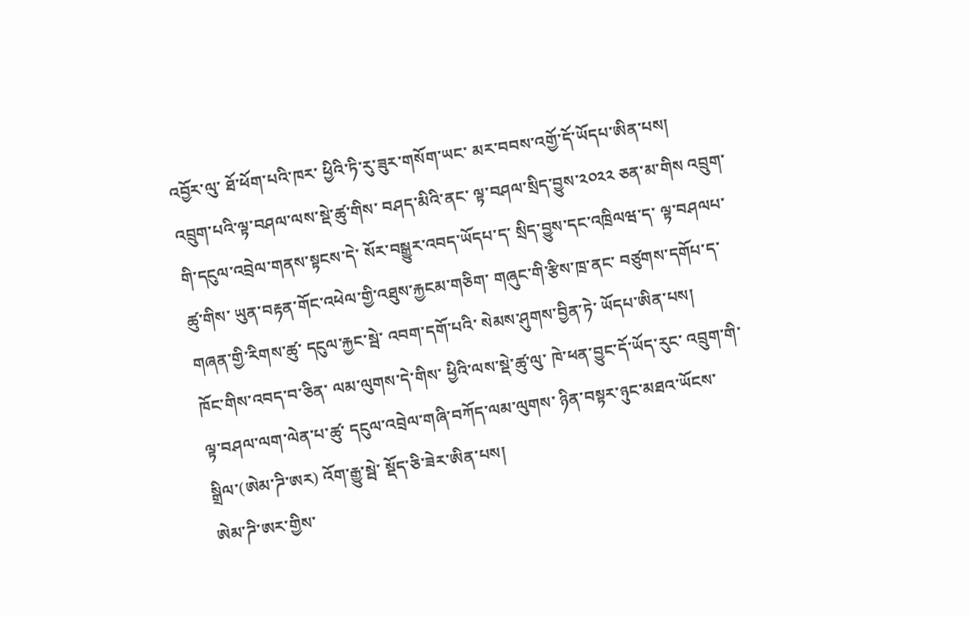འབྱོར་ལུ་ ཐོ་ཕོག་པའི་ཁར་ ཕྱིའི་ཏི་རུ་ཟུར་གསོག་ཡང་ མར་བབས་འགྱོ་དོ་ཡོདཔ་ཨིན་པས།
འབྲུག་པའི་ལྟ་བཤལ་ལས་སྡེ་ཚུ་གིས་ བཤད་མིའི་ནང་ ལྟ་བཤལ་སྲིད་བྱུས་༢༠༢༢ ཅན་མ་གིས འབྲུག་གི་དངུལ་འབྲེལ་གནས་སྟངས་དེ་ སོར་བསྒྱུར་འབད་ཡོདཔ་ད་ སྲིད་བྱུས་དང་འཁྲིལཝ་ད་ ལྟ་བཤལཔ་ཚུ་གིས་ ཡུན་བརྟན་གོང་འཕེལ་གྱི་འཐུས་རྐྱངམ་གཅིག་ གཞུང་གི་རྩིས་ཁྲ་ནང་ བཙུགས་དགོཔ་ད་ གཞན་གྱི་རིགས་ཚུ་ དངུལ་རྐྱང་སྦེ་ འབག་དགོ་པའི་ སེམས་ཤུགས་བྱིན་ཏེ་ ཡོདཔ་ཨིན་པས།
ཁོང་གིས་འབད་བ་ཅིན་ ལམ་ལུགས་དེ་གིས་ ཕྱིའི་ལས་སྡེ་ཚུ་ལུ་ ཁེ་ཕན་བྱུང་དོ་ཡོད་རུང་ འབྲུག་གི་ལྟ་བཤལ་ལག་ལེན་པ་ཚུ་ དངུལ་འབྲེལ་གཞི་བཀོད་ལམ་ལུགས་ ཉིན་བསྟར་ཉུང་མཐའ་ཡོངས་སྒྲིལ་(ཨེམ་ཌི་ཨར) འོག་རྒྱུ་སྦེ་ སྡོད་ཅི་ཟེར་ཨིན་པས།
ཨེམ་ཌི་ཨར་གྱིས་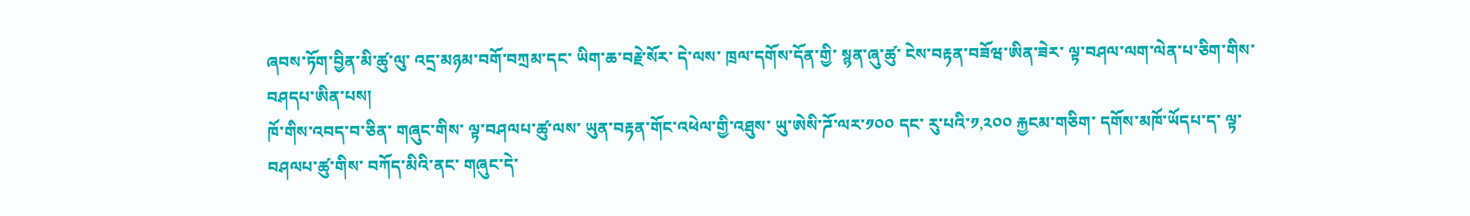ཞབས་ཏོག་བྱིན་མི་ཚུ་ལུ་ འདྲ་མཉམ་བགོ་བཀྲམ་དང་ ཡིག་ཆ་བརྗེ་སོར་ དེ་ལས་ ཁྲལ་དགོས་དོན་གྱི་ སྙན་ཞུ་ཚུ་ ངེས་བརྟན་བཟོཝ་ཨིན་ཟེར་ ལྟ་བཤལ་ལག་ལེན་པ་ཅིག་གིས་ བཤདཔ་ཨིན་པས།
ཁོ་གིས་འབད་བ་ཅིན་ གཞུང་གིས་ ལྟ་བཤལཔ་ཚུ་ལས་ ཡུན་བརྟན་གོང་འཕེལ་གྱི་འཐུས་ ཡུ་ཨེསི་ཌོ་ལར་༡༠༠ དང་ རུ་པའི་༡,༢༠༠ རྐྱངམ་གཅིག་ དགོས་མཁོ་ཡོདཔ་ད་ ལྟ་བཤལཔ་ཚུ་གིས་ བཀོད་མིའི་ནང་ གཞུང་དེ་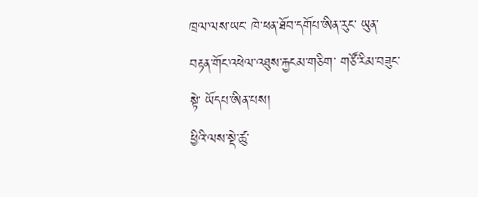ཁྲལ་ལས་ཡང་ ཁེ་ཕན་ཐོབ་དགོཔ་ཨིན་རུང་ ཡུན་བརྟན་གོང་འཕེལ་འཐུས་རྐྱངམ་གཅིག་ གཙོ་རིམ་བཟུང་སྟེ་ ཡོདཔ་ཨིན་པས།
ཕྱིའི་ལས་སྡེ་ཚུ་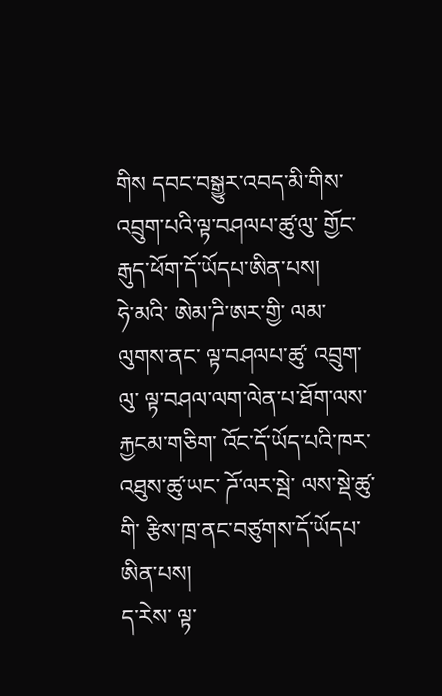གིས དབང་བསྒྱུར་འབད་མི་གིས་ འབྲུག་པའི་ལྟ་བཤལཔ་ཚུ་ལུ་ གྱོང་རྒུད་ཕོག་དོ་ཡོདཔ་ཨིན་པས།
ཧེ་མའི་ ཨེམ་ཌི་ཨར་གྱི་ ལམ་ལུགས་ནང་ ལྟ་བཤལཔ་ཚུ་ འབྲུག་ལུ་ ལྟ་བཤལ་ལག་ལེན་པ་ཐོག་ལས་རྐྱངམ་གཅིག་ འོང་དོ་ཡོད་པའི་ཁར་ འཐུས་ཚུ་ཡང་ ཌོ་ལར་སྦེ་ ལས་སྡེ་ཚུ་གི་ རྩིས་ཁྲ་ནང་བཙུགས་དོ་ཡོདཔ་ཨིན་པས།
ད་རེས་ ལྟ་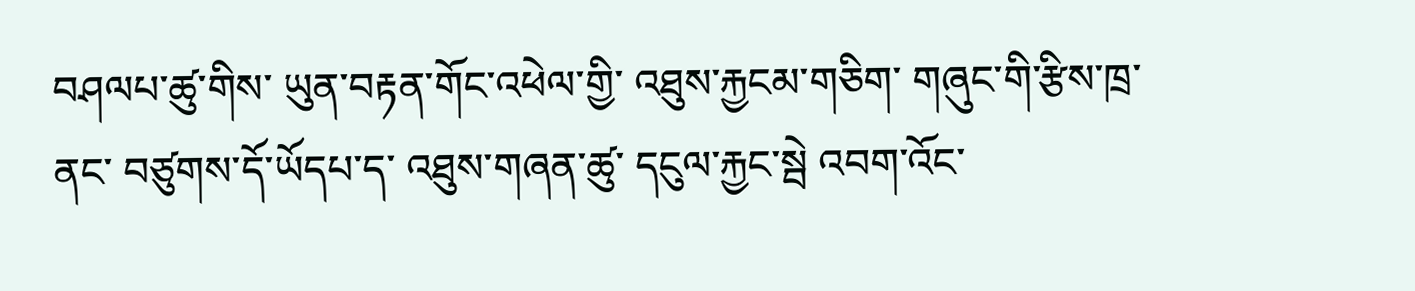བཤལཔ་ཚུ་གིས་ ཡུན་བརྟན་གོང་འཕེལ་གྱི་ འཐུས་རྐྱངམ་གཅིག་ གཞུང་གི་རྩིས་ཁྲ་ནང་ བཙུགས་དོ་ཡོདཔ་ད་ འཐུས་གཞན་ཚུ་ དངུལ་རྐྱང་སྦེ འབག་འོང་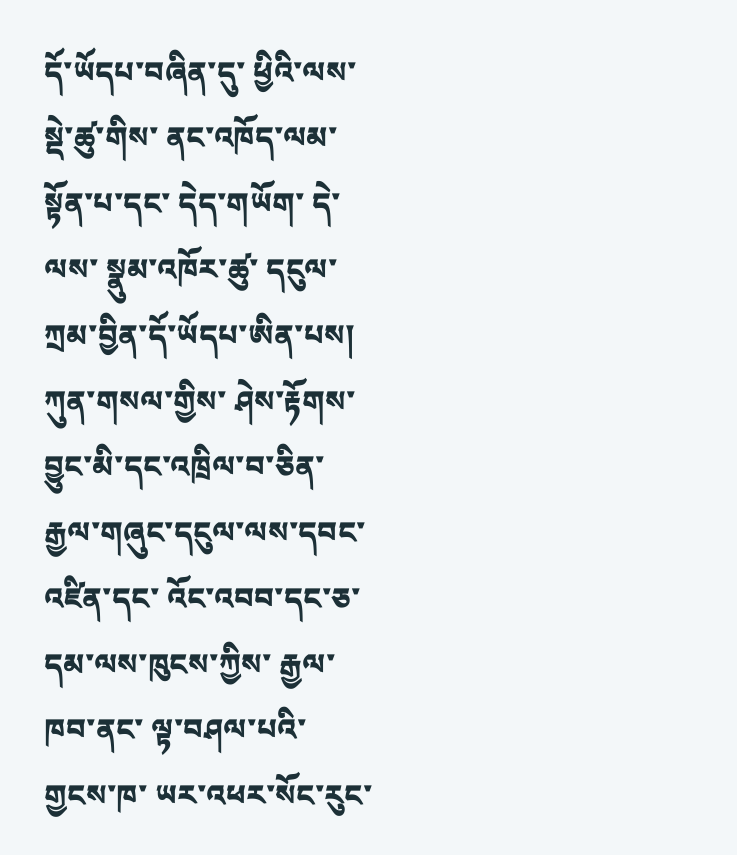དོ་ཡོདཔ་བཞིན་དུ་ ཕྱིའི་ལས་སྡེ་ཚུ་གིས་ ནང་འཁོད་ལམ་སྟོན་པ་དང་ དེད་གཡོག་ དེ་ལས་ སྣུམ་འཁོར་ཚུ་ དངུལ་ཀྲམ་བྱིན་དོ་ཡོདཔ་ཨིན་པས།
ཀུན་གསལ་གྱིས་ ཤེས་རྟོགས་བྱུང་མི་དང་འཁྲིལ་བ་ཅིན་ རྒྱལ་གཞུང་དངུལ་ལས་དབང་འཛིན་དང་ འོང་འབབ་དང་ཅ་དམ་ལས་ཁུངས་ཀྱིས་ རྒྱལ་ཁབ་ནང་ ལྟ་བཤལ་པའི་གྱངས་ཁ་ ཡར་འཕར་སོང་རུང་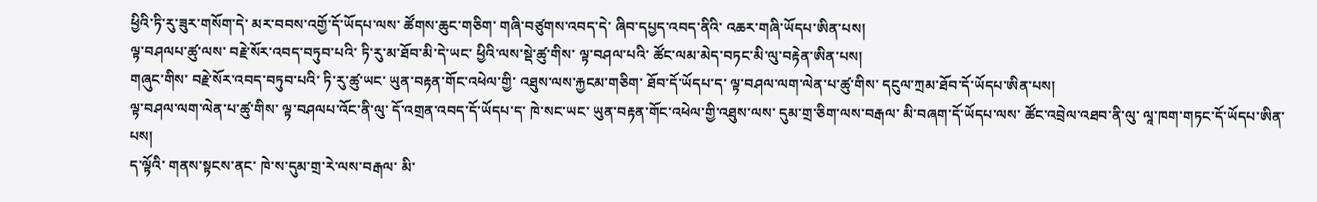ཕྱིའི་ཏི་རུ་ཟུར་གསོག་དེ་ མར་བབས་འགྱོ་དོ་ཡོདཔ་ལས་ ཚོགས་ཆུང་གཅིག་ གཞི་བཙུགས་འབད་དེ་ ཞིབ་དཔྱད་འབད་ནིའི་ འཆར་གཞི་ཡོདཔ་ཨིན་པས།
ལྟ་བཤལཔ་ཚུ་ལས་ བརྗེ་སོར་འབད་བཏུབ་པའི་ ཏི་རུ་མ་ཐོབ་མི་དེ་ཡང་ ཕྱིའི་ལས་སྡེ་ཚུ་གིས་ ལྟ་བཤལ་པའི་ ཚོང་ལམ་མེད་བཏང་མི་ལུ་བརྟེན་ཨིན་པས།
གཞུང་གིས་ བརྗེ་སོར་འབད་བཏུབ་པའི་ ཏི་རུ་ཚུ་ཡང་ ཡུན་བརྟན་གོང་འཕེལ་གྱི་ འཐུས་ལས་རྐྱངམ་གཅིག་ ཐོབ་དོ་ཡོདཔ་ད་ ལྟ་བཤལ་ལག་ལེན་པ་ཚུ་གིས་ དངུལ་ཀྲམ་ཐོབ་དོ་ཡོདཔ་ཨིན་པས།
ལྟ་བཤལ་ལག་ལེན་པ་ཚུ་གིས་ ལྟ་བཤལཔ་འོང་ནི་ལུ་ དོ་འགྲན་འབད་དོ་ཡོདཔ་ད་ ཁེ་སང་ཡང་ ཡུན་བརྟན་གོང་འཕེལ་གྱི་འཐུས་ལས་ དུམ་གྲ་ཅིག་ལས་བརྒལ་ མི་བཞག་དོ་ཡོདཔ་ལས་ ཚོང་འབྲེལ་འཐབ་ནི་ལུ་ ལཱ་ཁག་གཏང་དོ་ཡོདཔ་ཨིན་པས།
ད་ལྟོའི་ གནས་སྟངས་ནང་ ཁེ་ས་དུམ་གྲ་རེ་ལས་བརྒལ་ མི་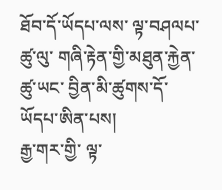ཐོབ་དོ་ཡོདཔ་ལས་ ལྟ་བཤལཔ་ཚུ་ལུ་ གཞི་རྟེན་གྱི་མཐུན་རྐྱེན་ཚུ་ཡང་ བྱིན་མི་ཚུགས་དོ་ཡོདཔ་ཨིན་པས།
རྒྱ་གར་གྱི་ ལྟ་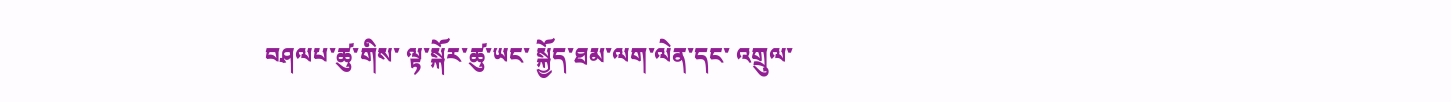བཤལཔ་ཚུ་གིས་ ལྟ་སྐོར་ཚུ་ཡང་ སྐྱོད་ཐམ་ལག་ལེན་དང་ འགྲུལ་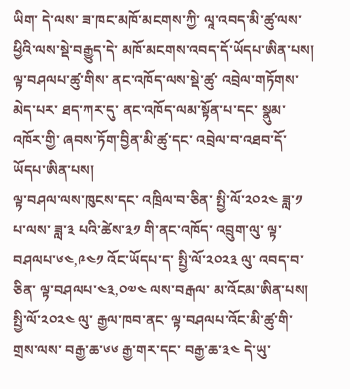ཡིག་ དེ་ལས་ ཟ་ཁང་མཁོ་མངགས་ཀྱི་ ལཱ་འབད་མི་ཚུ་ལས་ ཕྱིའི་ལས་སྡེ་བརྒྱུད་དེ་ མཁོ་མངགས་འབད་དོ་ཡོདཔ་ཨིན་པས།
ལྟ་བཤལཔ་ཚུ་གིས་ ནང་འཁོད་ལས་སྡེ་ཚུ་ འབྲེལ་གཏོགས་མེད་པར་ ཐད་ཀར་དུ་ ནང་འཁོད་ལམ་སྟོན་པ་དང་ སྣུམ་འཁོར་གྱི་ ཞབས་ཏོག་བྱིན་མི་ཚུ་དང་ འབྲེལ་བ་འཐབ་དོ་ཡོདཔ་ཨིན་པས།
ལྟ་བཤལ་ལས་ཁུངས་དང་ འཁྲིལ་བ་ཅིན་ སྤྱི་ལོ་༢༠༢༤ ཟླ་༡ པ་ལས་ ཟླ་༣ པའི་ཚེས་༣༡ གི་ནང་འཁོད་ འབྲུག་ལུ་ ལྟ་བཤལཔ་༦༤,༩༤༡ འོང་ཡོདཔ་ད་ སྤྱི་ལོ་༢༠༢༣ ལུ་ འབད་བ་ཅིན་ ལྟ་བཤལཔ་༤༣,༠༧༤ ལས་བརྒལ་ མ་འོངམ་ཨིན་པས།
སྤྱི་ལོ་༢༠༢༤ ལུ་ རྒྱལ་ཁབ་ནང་ ལྟ་བཤལཔ་འོང་མི་ཚུ་གི་གྲས་ལས་ བརྒྱ་ཆ་༦༦ རྒྱ་གར་དང་ བརྒྱ་ཆ་༣༤ དེ་ཡུ་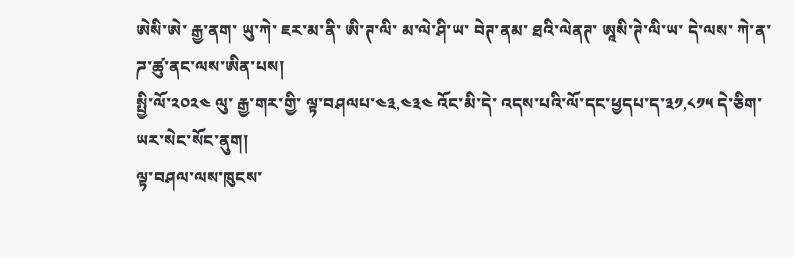ཨེསི་ཨེ་ རྒྱ་ནག་ ཡུ་ཀེ་ ཇར་མ་ནི་ ཨི་ཊ་ལི་ མ་ལེ་ཤི་ཡ་ བེཊ་ནམ་ ཐའི་ལེནཊ་ ཨཱསི་ཊེ་ལི་ཡ་ དེ་ལས་ ཀེ་ན་ཌ་ཚུ་ནང་ལས་ཨིན་པས།
སྤྱི་ལོ་༢༠༢༤ ལུ་ རྒྱ་གར་གྱི་ ལྟ་བཤལཔ་༤༣,༤༣༤ འོང་མི་དེ་ འདས་པའི་ལོ་དང་ཕྱདཔ་ད་༣༡,༨༡༥ དེ་ཅིག་ ཡར་སེང་སོང་ནུག།
ལྟ་བཤལ་ལས་ཁུངས་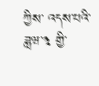ཀྱིས་ འདས་པའི་ཟླཝ་༣ གྱི་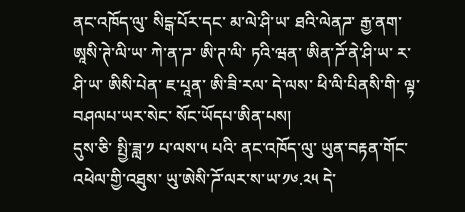ནང་འཁོད་ལུ་ སིངྒ་པོར་དང་ མ་ལེ་ཤི་ཡ་ ཐའི་ལེནཌ་ རྒྱ་ནག་ ཨཱསི་ཊེ་ལི་ཡ་ ཀེ་ན་ཌ་ ཨི་ཊ་ལི་ ཏའི་ཝན་ ཨིན་ཌོ་ནེ་ཤི་ཡ་ ར་ཤི་ཡ་ ཨིསི་པེན་ ཇ་པཱན་ ཨི་ཟི་རལ་ དེ་ལས་ ཕི་ལི་པིནསི་གི་ ལྟ་བཤལཔ་ཡར་སེང་ སོང་ཡོདཔ་ཨིན་པས།
དུས་ཅི་ སྤྱི་ཟླ་༡ པ་ལས་༥ པའི་ ནང་འཁོད་ལུ་ ཡུན་བརྟན་གོང་འཕེལ་གྱི་འཐུས་ ཡུ་ཨེསི་ཌོ་ལར་ས་ཡ་༡༦.༢༥ དེ་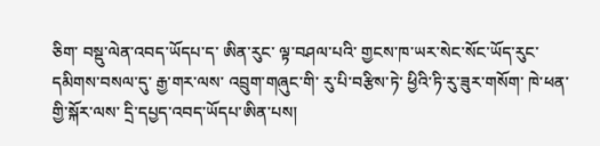ཅིག་ བསྡུ་ལེན་འབད་ཡོདཔ་ད་ ཨིན་རུང་ ལྟ་བཤལ་པའི་ གྱངས་ཁ་ཡར་སེང་སོང་ཡོད་རུང་ དམིགས་བསལ་དུ་ རྒྱ་གར་ལས་ འབྲུག་གཞུང་གི་ རུ་པི་བརྩིས་ཏེ་ ཕྱིའི་ཏི་རུ་ཟུར་གསོག་ ཁེ་ཕན་གྱི་སྐོར་ལས་ དྲི་དཔྱད་འབད་ཡོདཔ་ཨིན་པས།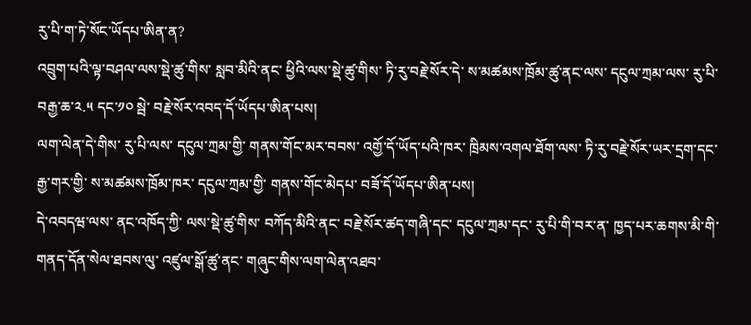རུ་པི་ག་ཏེ་སོང་ཡོདཔ་ཨིན་ན?
འབྲུག་པའི་ལྟ་བཤལ་ལས་སྡེ་ཚུ་གིས་ སླབ་མིའི་ནང་ ཕྱིའི་ལས་སྡེ་ཚུ་གིས་ ཏི་རུ་བརྗེ་སོར་དེ་ ས་མཚམས་ཁྲོམ་ཚུ་ནང་ལས་ དངུལ་ཀྲམ་ལས་ རུ་པི་བརྒྱ་ཆ་༢.༥ དང་༡༠ སྦེ་ བརྗེ་སོར་འབད་དོ་ཡོདཔ་ཨིན་པས།
ལག་ལེན་དེ་གིས་ རུ་པི་ལས་ དངུལ་ཀྲམ་གྱི་ གནས་གོང་མར་བབས་ འགྱོ་དོ་ཡོད་པའི་ཁར་ ཁྲིམས་འགལ་ཐོག་ལས་ ཏི་རུ་བརྗེ་སོར་ཡར་དྲག་དང་ རྒྱ་གར་གྱི་ ས་མཚམས་ཁྲོམ་ཁར་ དངུལ་ཀྲམ་གྱི་ གནས་གོང་མེདཔ་ བཟོ་དོ་ཡོདཔ་ཨིན་པས།
དེ་འབདཝ་ལས་ ནང་འཁོད་ཀྱི་ ལས་སྡེ་ཚུ་གིས་ བཀོད་མིའི་ནང་ བརྗེ་སོར་ཚད་གཞི་དང་ དངུལ་ཀྲམ་དང་ རུ་པི་གི་བར་ན་ ཁྱད་པར་ཆགས་མི་གི་ གནད་དོན་སེལ་ཐབས་ལུ་ འཛུལ་སྒོ་ཚུ་ནང་ གཞུང་གིས་ལག་ལེན་འཐབ་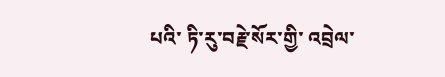པའི་ ཏི་རུ་བརྗེ་སོར་གྱི་ འབྲེལ་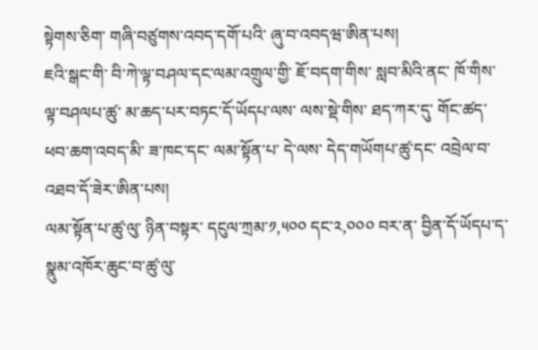སྟེགས་ཅིག་ གཞི་བཙུགས་འབད་དགོ་པའི་ ཞུ་བ་འབདཝ་ཨིན་པས།
ཇའི་སྒང་གི་ བི་ཀེ་ལྟ་བཤལ་དང་ལམ་འགྲུལ་གྱི་ ཇོ་བདག་གིས་ སླབ་མིའི་ནང་ ཁོ་གིས་ ལྟ་བཤལཔ་ཚུ་ མ་ཆད་པར་བཏང་དོ་ཡོདཔ་ལས་ ལས་སྡེ་གིས་ ཐད་ཀར་དུ་ གོང་ཚད་ཕབ་ཆག་འབད་མི་ ཟ་ཁང་དང་ ལམ་སྟོན་པ་ དེ་ལས་ དེད་གཡོགཔ་ཚུ་དང་ འབྲེལ་བ་འཐབ་དོ་ཟེར་ཨིན་པས།
ལམ་སྟོན་པ་ཚུ་ལུ་ ཉིན་བསྟར་ དངུལ་ཀྲམ་༡,༥༠༠ དང་༢,༠༠༠ བར་ན་ བྱིན་དོ་ཡོདཔ་ད་ སྣུམ་འཁོར་ཆུང་བ་ཚུ་ལུ་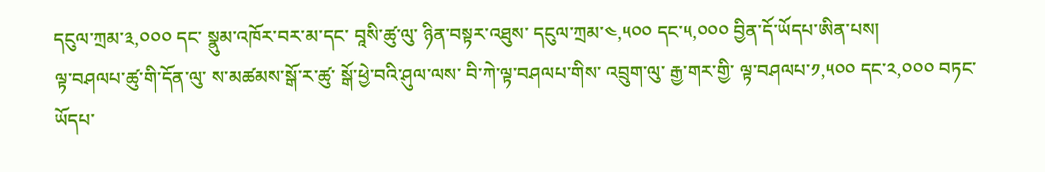དངུལ་ཀྲམ་༣,༠༠༠ དང་ སྣུམ་འཁོར་བར་མ་དང་ བཱསི་ཚུ་ལུ་ ཉིན་བསྟར་འཐུས་ དངུལ་ཀྲམ་༤,༥༠༠ དང་༥,༠༠༠ བྱིན་དོ་ཡོདཔ་ཨིན་པས།
ལྟ་བཤལཔ་ཚུ་གི་དོན་ལུ་ ས་མཚམས་སྒོ་ར་ཚུ་ སྒོ་ཕྱེ་བའི་ཤུལ་ལས་ བི་ཀེ་ལྟ་བཤལཔ་གིས་ འབྲུག་ལུ་ རྒྱ་གར་གྱི་ ལྟ་བཤལཔ་༡,༥༠༠ དང་༢,༠༠༠ བཏང་ཡོདཔ་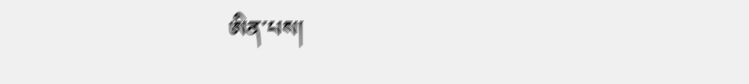ཨིན་པས།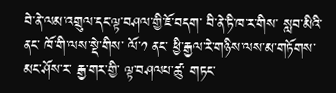བེ་ནེ་ལམ་འགྲུལ་དང་ལྟ་བཤལ་གྱི་ཇོ་བདག་ བི་ནེ་ཏི་ཁ་ར་གིས་ སླབ་མིའི་ནང་ ཁོ་གི་ལས་སྡེ་གིས་ ལོ་༡ ནང་ ཕྱི་རྒྱལ་རེ་གཉིས་ལས་མ་གཏོགས་ མང་ཤོས་ར་ རྒྱ་གར་གྱི་ ལྟ་བཤལཔ་ཚུ་ གཏང་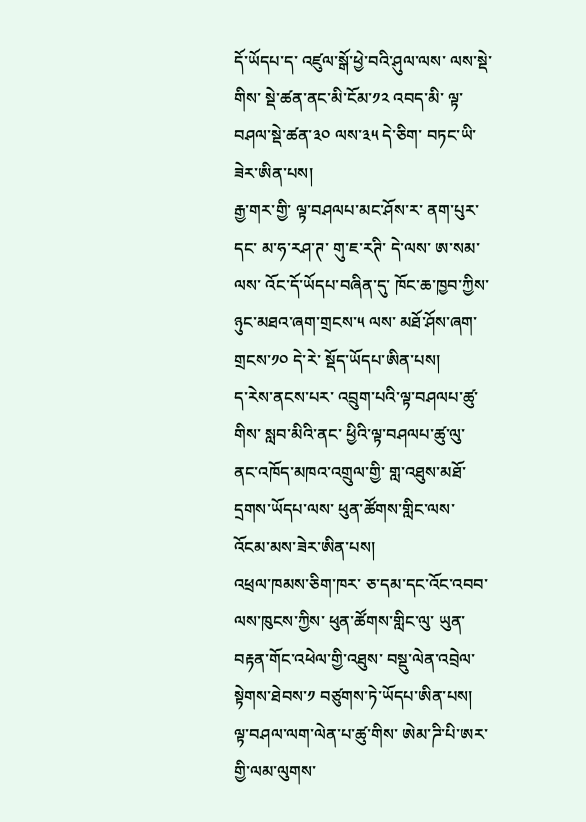དོ་ཡོདཔ་ད་ འཛུལ་སྒོ་ཕྱེ་བའི་ཤུལ་ལས་ ལས་སྡེ་གིས་ སྡེ་ཚན་ནང་མི་ངོམ་༡༢ འབད་མི་ ལྟ་བཤལ་སྡེ་ཚན་༣༠ ལས་༣༥ དེ་ཅིག་ བཏང་ཡི་ཟེར་ཨིན་པས།
རྒྱ་གར་གྱི་ ལྟ་བཤལཔ་མང་ཤོས་ར་ ནག་པུར་དང་ མ་ཧ་རཤ་ཊ་ གུ་ཇ་རཊི་ དེ་ལས་ ཨ་སམ་ལས་ འོང་དོ་ཡོདཔ་བཞིན་དུ་ ཁོང་ཆ་ཁྱབ་ཀྱིས་ ཉུང་མཐའ་ཞག་གྲངས་༥ ལས་ མཐོ་ཤོས་ཞག་གྲངས་༡༠ དེ་རེ་ སྡོད་ཡོདཔ་ཨིན་པས།
ད་རེས་ནངས་པར་ འབྲུག་པའི་ལྟ་བཤལཔ་ཚུ་གིས་ སླབ་མིའི་ནང་ ཕྱིའི་ལྟ་བཤལཔ་ཚུ་ལུ་ ནང་འཁོད་མཁའ་འགྲུལ་གྱི་ གླ་འཐུས་མཐོ་དྲགས་ཡོདཔ་ལས་ ཕུན་ཚོགས་གླིང་ལས་ འོངམ་མས་ཟེར་ཨིན་པས།
འཕྲལ་ཁམས་ཅིག་ཁར་ ཅ་དམ་དང་འོང་འབབ་ལས་ཁུངས་ཀྱིས་ ཕུན་ཚོགས་གླིང་ལུ་ ཡུན་བརྟན་གོང་འཕེལ་གྱི་འཐུས་ བསྡུ་ལེན་འབྲེལ་སྟེགས་ཐེབས་༡ བཙུགས་ཏེ་ཡོདཔ་ཨིན་པས།
ལྟ་བཤལ་ལག་ལེན་པ་ཚུ་གིས་ ཨེམ་ཌི་པི་ཨར་གྱི་ལམ་ལུགས་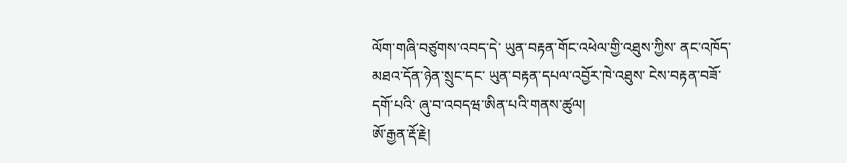ལོག་གཞི་བཙུགས་འབད་དེ་ ཡུན་བརྟན་གོང་འཕེལ་གྱི་འཐུས་ཀྱིས་ ནང་འཁོད་མཐའ་དོན་ཉེན་སྲུང་དང་ ཡུན་བརྟན་དཔལ་འབྱོར་ཁེ་འཐུས་ ངེས་བརྟན་བཟོ་དགོ་པའི་ ཞུ་བ་འབདཝ་ཨིན་པའི་གནས་ཚུལ།
ཨོ་རྒྱན་རྡོ་རྗེ།